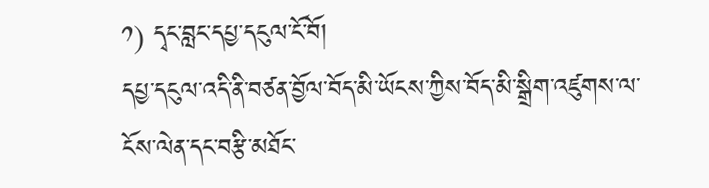༡) དྭང་བླང་དཔྱ་དངུལ་ངོ་བོ།
དཔྱ་དངུལ་འདི་ནི་བཙན་བྱོལ་བོད་མི་ཡོངས་ཀྱིས་བོད་མི་སྒྲིག་འཛུགས་ལ་ངོས་ལེན་དང་བརྩི་མཐོང་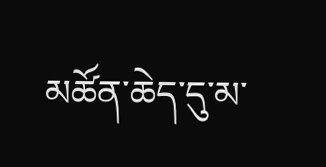མཚོན་ཆེད་དུ་མ་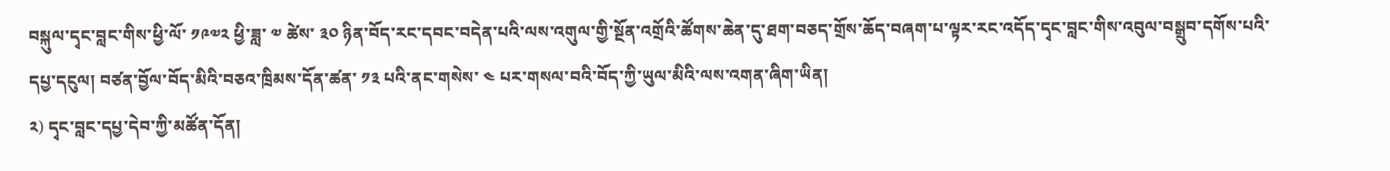བསྐུལ་དྭང་བླང་གིས་ཕྱི་ལོ་ ༡༩༧༢ ཕྱི་ཟླ་ ༧ ཚེས་ ༣༠ ཉིན་བོད་རང་དབང་བདེན་པའི་ལས་འགུལ་གྱི་སྔོན་འགྲོའི་ཚོགས་ཆེན་དུ་ཐག་བཅད་གྲོས་ཆོད་བཞག་པ་ལྟར་རང་འདོད་དྭང་བླང་གིས་འབུལ་བསྒྲུབ་དགོས་པའི་དཔྱ་དངུལ། བཙན་བྱོལ་བོད་མིའི་བཅའ་ཁྲིམས་དོན་ཚན་ ༡༣ པའི་ནང་གསེས་ ༤ པར་གསལ་བའི་བོད་ཀྱི་ཡུལ་མིའི་ལས་འགན་ཞིག་ཡིན།
༢) དྭང་བླང་དཔྱ་དེབ་ཀྱི་མཚོན་དོན།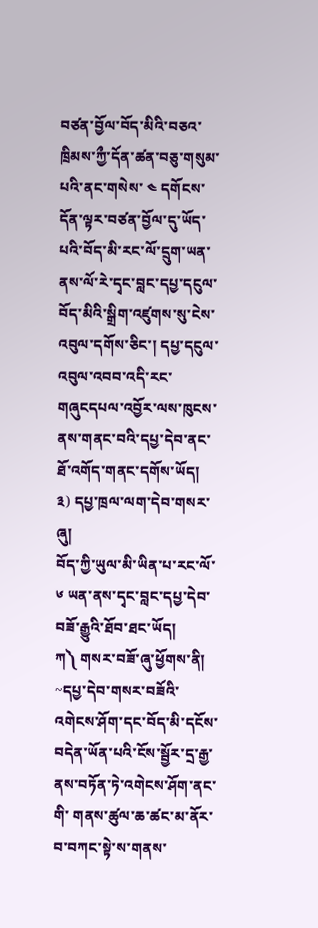བཙན་བྱོལ་བོད་མིའི་བཅའ་ཁྲིམས་ཀྱྀ་དོན་ཚན་བཅུ་གསུམ་པའི་ནང་གསེས་ ༤ དགོངས་དོན་ལྟར་བཙན་བྱོལ་དུ་ཡོད་པའི་བོད་མི་རང་ལོ་དྲུག་ཡན་ནས་ལོ་རེ་དྭང་བླང་དཔྱ་དངུལ་བོད་མིའི་སྒྲིག་འཛུགས་སུ་ངེས་འབུལ་དགོས་ཅིང་། དཔྱ་དངུལ་འབུལ་འབབ་འདི་རང་གཞུངདཔལ་འབྱོར་ལས་ཁུངས་ནས་གནང་བའི་དཔྱ་དེབ་ནང་ཐོ་འགོད་གནང་དགོས་ཡོད།
༣) དཔྱ་ཁྲལ་ལག་དེབ་གསར་ཞུ།
བོད་ཀྱི་ཡུལ་མི་ཡིན་པ་རང་ལོ་ ༦ ཡན་ནས་དྭང་བླང་དཔྱ་དེབ་བཟོ་རྒྱུའི་ཐོབ་ཐང་ཡོད།
ཀ༽ གསར་བཟོ་ཞུ་ཕྱོགས་ནི།
~དཔྱ་དེབ་གསར་བཟོའི་འགེངས་ཤོག་དང་བོད་མི་དངོས་བདེན་ཡོན་པའི་ངོས་སྦྱོར་དྲ་རྒྱ་ནས་བཏོན་ཏེ་འགེངས་ཤོག་ནང་གི་ གནས་ཚུལ་ཆ་ཚང་མ་ནོར་བ་བཀང་སྟེ་ས་གནས་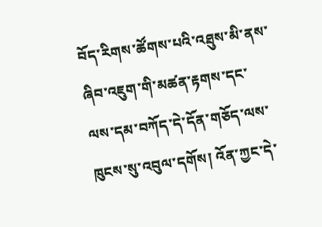བོད་རིགས་ཚོགས་པའི་འཐུས་མི་ནས་ཞིབ་འཇུག་གི་མཚན་རྟགས་དང་ ལས་དམ་བཀོད་དེ་དོན་གཅོད་ལས་ཁུངས་སུ་འབུལ་དགོས། འོན་ཀྱང་དེ་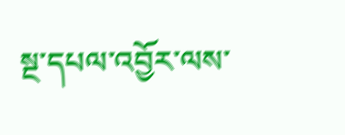སྔ་དཔལ་འབྱོར་ལས་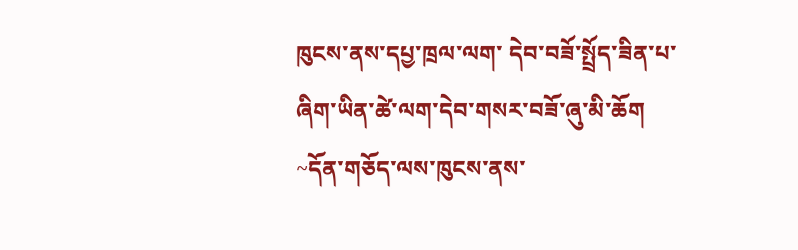ཁུངས་ནས་དཔྱ་ཁྲལ་ལག་ དེབ་བཟོ་སྤྲོད་ཟིན་པ་ཞིག་ཡིན་ཚེ་ལག་དེབ་གསར་བཟོ་ཞུ་མི་ཆོག
~དོན་གཅོད་ལས་ཁུངས་ནས་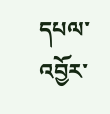དཔལ་འབྱོར་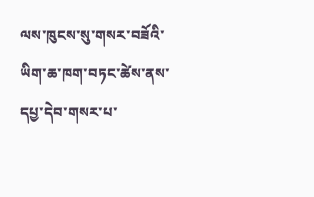ལས་ཁུངས་སུ་གསར་བཟོའི་ཡིག་ཆ་ཁག་བཏང་ཚེས་ནས་དཔྱ་དེབ་གསར་པ་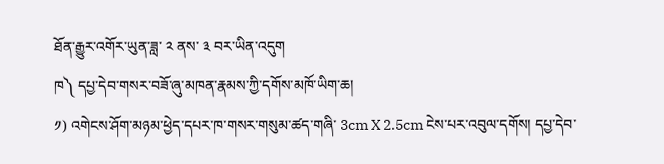ཐོན་རྒྱུར་འགོར་ཡུན་ཟླ་ ༢ ནས་ ༣ བར་ཡིན་འདུག
ཁ༽ དཔྱ་དེབ་གསར་བཟོ་ཞུ་མཁན་རྣམས་ཀྱི་དགོས་མཁོ་ཡིག་ཆ།
༡) འགེངས་ཤོག་མཉམ་ཕྱེད་དཔར་ཁ་གསར་གསུམ་ཚད་གཞི་ 3cm X 2.5cm ངེས་པར་འབུལ་དགོས། དཔྱ་དེབ་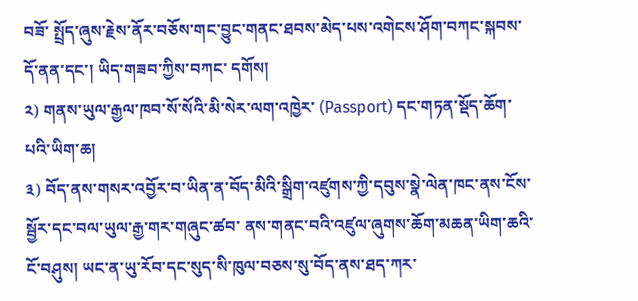བཟོ་ སྤྲོད་ཞུས་རྗེས་ནོར་བཅོས་གང་བྱུང་གནང་ཐབས་མེད་པས་འགེངས་ཤོག་བཀང་སྐབས་དོ་ནན་དང་། ཡིད་གཟབ་ཀྱིས་བཀང་ དགོས།
༢) གནས་ཡུལ་རྒྱལ་ཁབ་སོ་སོའི་མི་སེར་ལག་འཁྱེར་ (Passport) དང་གཏན་སྡོད་ཆོག་པའི་ཡིག་ཆ།
༣) བོད་ནས་གསར་འབྱོར་བ་ཡིན་ན་བོད་མིའི་སྒྲིག་འཛུགས་ཀྱི་དབུས་སྣེ་ལེན་ཁང་ནས་ངོས་སྦྱོར་དང་བལ་ཡུལ་རྒྱ་གར་གཞུང་ཚབ་ ནས་གནང་བའི་འཛུལ་ཞུགས་ཆོག་མཆན་ཡིག་ཆའི་ངོ་བཤུས། ཡང་ན་ཡུ་རོབ་དང་སུད་སི་ཁུལ་བཅས་སུ་བོད་ནས་ཐད་ཀར་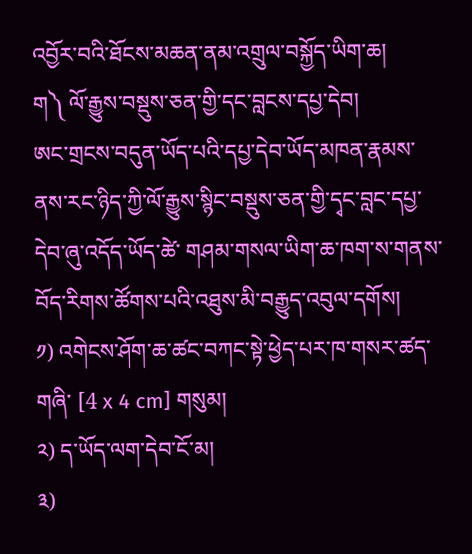འབྱོར་བའི་ཐོངས་མཆན་ནམ་འགྲུལ་བསྐྱོད་ཡིག་ཆ།
ག༽ ལོ་རྒྱུས་བསྡུས་ཅན་གྱི་དང་བླངས་དཔྱ་དེབ།
ཨང་གྲངས་བདུན་ཡོད་པའི་དཔྱ་དེབ་ཡོད་མཁན་རྣམས་ནས་རང་ཉིད་ཀྱི་ལོ་རྒྱུས་སྙིང་བསྡུས་ཅན་གྱི་དྭང་བླང་དཔྱ་དེབ་ཞུ་འདོད་ཡོད་ཚེ་ གཤམ་གསལ་ཡིག་ཆ་ཁག་ས་གནས་བོད་རིགས་ཚོགས་པའི་འཐུས་མི་བརྒྱུད་འབུལ་དགོས།
༡) འགེངས་ཤོག་ཆ་ཚང་བཀང་སྟེ་ཕྱེད་པར་ཁ་གསར་ཚད་གཞི་ [4 x 4 cm] གསུམ།
༢) ད་ཡོད་ལག་དེབ་ངོ་མ།
༣)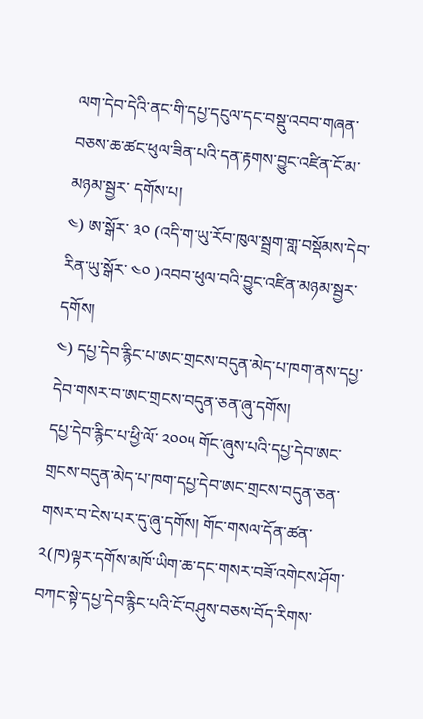ལག་དེབ་དེའི་ནང་གི་དཔྱ་དངུལ་དང་བསྡུ་འབབ་གཞན་བཅས་ཆ་ཚང་ཕུལ་ཟིན་པའི་དན་རྟགས་བྱུང་འཛིན་ངོ་མ་མཉམ་སྦྱར་ དགོས་པ།
༤) ཨ་སྒོར་ ༣༠ (འདི་ག་ཡུ་རོབ་ཁུལ་སྦྲག་གླ་བསྡོམས་དེབ་རིན་ཡུ་སྒོར་ ༤༠ )འབབ་ཕུལ་བའི་བྱུང་འཛིན་མཉམ་སྦྱར་དགོས།
༤) དཔྱ་དེབ་རྙིང་པ་ཨང་གྲངས་བདུན་མེད་པ་ཁག་ནས་དཔྱ་དེབ་གསར་བ་ཨང་གྲངས་བདུན་ཅན་ཞུ་དགོས།
དཔྱ་དེབ་རྙིང་པ་ཕྱི་ལོ་ ༢༠༠༥ གོང་ཞུས་པའི་དཔྱ་དེབ་ཨང་གྲངས་བདུན་མེད་པ་ཁག་དཔྱ་དེབ་ཨང་གྲངས་བདུན་ཅན་གསར་བ་ངེས་པར་དུ་ཞུ་དགོས། གོང་གསལ་དོན་ཚན་ ༢(ཁ)ལྟར་དགོས་མཁོ་ཡིག་ཆ་དང་གསར་བཟོ་འགེངས་ཤོག་བཀང་སྟེ་དཔྱ་དེབ་རྙིང་པའི་ངོ་བཤུས་བཅས་བོད་རིགས་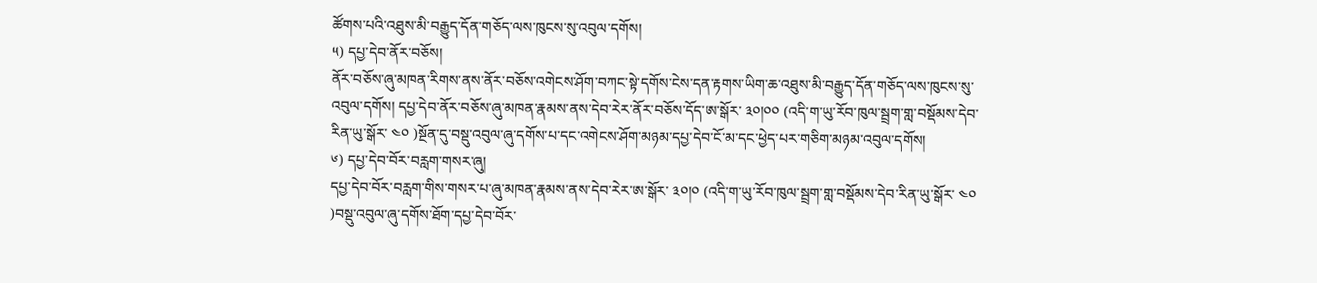ཚོགས་པའི་འཐུས་མི་བརྒྱུད་དོན་གཅོད་ལས་ཁུངས་སུ་འབུལ་དགོས།
༥) དཔྱ་དེབ་ནོར་བཅོས།
ནོར་བཅོས་ཞུ་མཁན་རིགས་ནས་ནོར་བཅོས་འགེངས་ཤོག་བཀང་སྟེ་དགོས་ངེས་དན་རྟགས་ཡིག་ཆ་འཐུས་མི་བརྒྱུད་དོན་གཅོད་ལས་ཁུངས་སུ་འབུལ་དགོས། དཔྱ་དེབ་ནོར་བཅོས་ཞུ་མཁན་རྣམས་ནས་དེབ་རེར་ནོར་བཅོས་དོད་ཨ་སྒོར་ ༣༠།༠༠ (འདི་ག་ཡུ་རོབ་ཁུལ་སྦྲག་གླ་བསྡོམས་དེབ་རིན་ཡུ་སྒོར་ ༤༠ )སྔོན་དུ་བསྡུ་འབུལ་ཞུ་དགོས་པ་དང་འགེངས་ཤོག་མཉམ་དཔྱ་དེབ་ངོ་མ་དང་ཕྱེད་པར་གཅིག་མཉམ་འབུལ་དགོས།
༦) དཔྱ་དེབ་བོར་བརླག་གསར་ཞུ།
དཔྱ་དེབ་བོར་བརླག་གིས་གསར་པ་ཞུ་མཁན་རྣམས་ནས་དེབ་རེར་ཨ་སྒོར་ ༣༠།༠ (འདི་ག་ཡུ་རོབ་ཁུལ་སྦྲག་གླ་བསྡོམས་དེབ་རིན་ཡུ་སྒོར་ ༤༠ )བསྡུ་འབུལ་ཞུ་དགོས་ཐོག་དཔྱ་དེབ་བོར་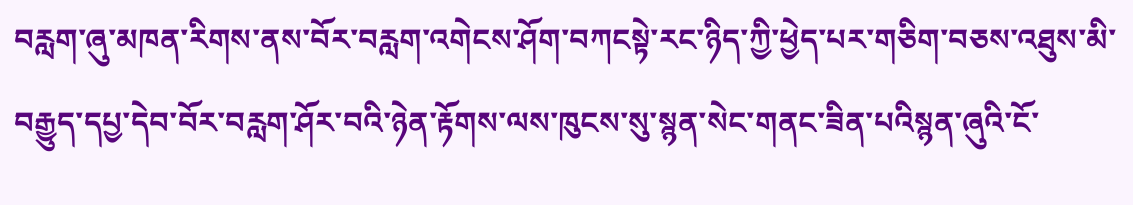བརླག་ཞུ་མཁན་རིགས་ནས་བོར་བརླག་འགེངས་ཤོག་བཀངསྟེ་རང་ཉིད་ཀྱི་ཕྱེད་པར་གཅིག་བཅས་འཐུས་མི་བརྒྱུད་དཔྱ་དེབ་བོར་བརླག་ཤོར་བའི་ཉེན་རྟོགས་ལས་ཁུངས་སུ་སྙན་སེང་གནང་ཟིན་པའིསྙན་ཞུའི་ངོ་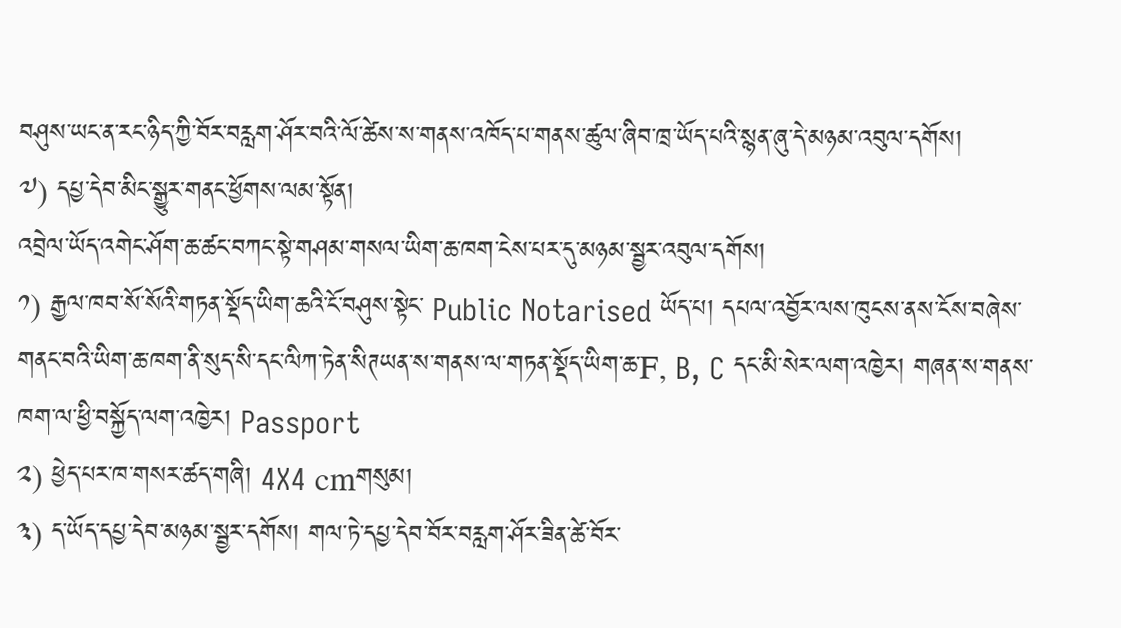བཤུས་ཡང་ན་རང་ཉིད་ཀྱི་བོར་བརླག་ཤོར་བའི་ལོ་ཚེས་ས་གནས་འཁོད་པ་གནས་ཚུལ་ཞིབ་ཁྲ་ཡོད་པའི་སྙན་ཞུ་དེ་མཉམ་འབུལ་དགོས།
༧) དཔྱ་དེབ་མིང་སྒྱུར་གནང་ཕྱོགས་ལམ་སྟོན།
འབྲེལ་ཡོད་འགེང་ཤོག་ཆ་ཚང་བཀང་སྟེ་གཤམ་གསལ་ཡིག་ཆ་ཁག་ངེས་པར་དུ་མཉམ་སྦྱར་འབུལ་དགོས།
༡) རྒྱལ་ཁབ་སོ་སོའི་གཏན་སྡོད་ཡིག་ཆའི་ངོ་བཤུས་སྟེང་ Public Notarised ཡོད་པ། དཔལ་འབྱོར་ལས་ཁུངས་ནས་ངོས་བཞེས་གནང་བའི་ཡིག་ཆ་ཁག་ནི་སུད་སི་དང་ལིཀ་ཏེན་སིཊཡན་ས་གནས་ལ་གཏན་སྡོད་ཡིག་ཆ་F, B, C དང་མི་སེར་ལག་འཁྱེར། གཞན་ས་གནས་ཁག་ལ་ཕྱི་བསྐྱོད་ལག་འཁྱེར། Passport
༢) ཕྱེད་པར་ཁ་གསར་ཚད་གཞི། 4X4 cmགསུམ།
༣) ད་ཡོད་དཔྱ་དེབ་མཉམ་སྦྱར་དགོས། གལ་ཏེ་དཔྱ་དེབ་བོར་བརླག་ཤོར་ཟིན་ཚེ་བོར་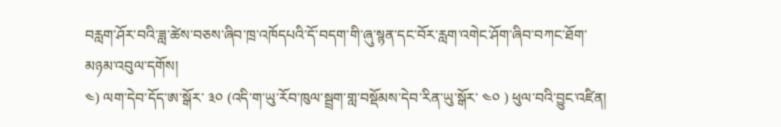བརླག་ཤོར་བའི་ཟླ་ཚེས་བཅས་ཞིབ་ཁྲ་འཁོདཔའི་དོ་བདག་གི་ཞུ་སྙན་དང་བོར་རླག་འགེང་ཤོག་ཞིབ་བཀང་ཐོག་མཉམ་འབུལ་དགོས།
༤) ལག་དེབ་དོད་ཨ་སྒོར་ ༣༠ (འདི་ག་ཡུ་རོབ་ཁུལ་སྦྲག་གླ་བསྡོམས་དེབ་རིན་ཡུ་སྒོར་ ༤༠ ) ཕུལ་བའི་བྱུང་འཛིན།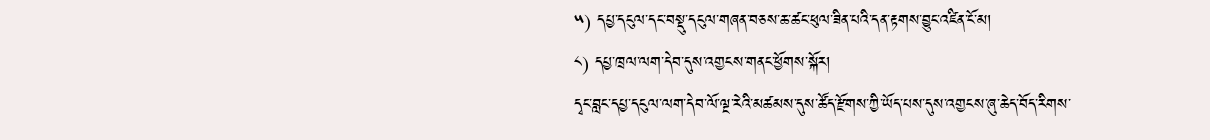༥) དཔྱ་དངུལ་དང་བསྡུ་དངུལ་གཞན་བཅས་ཆ་ཚང་ཕུལ་ཟིན་པའི་དན་རྟགས་བྱུང་འཛིན་ངོ་མ།
༨) དཔྱ་ཁྲལ་ལག་དེབ་དུས་འགྱངས་གནང་ཕྱོགས་སྐོར།
དྭང་བླང་དཔྱ་དངུལ་ལག་དེབ་ལོ་ལྔ་རེའི་མཚམས་དུས་ཚོད་རྫོགས་ཀྱི་ཡོད་པས་དུས་འགྱངས་ཞུ་ཆེད་བོད་རིགས་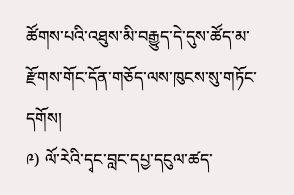ཚོགས་པའི་འཐུས་མི་བརྒྱུད་དེ་དུས་ཚོད་མ་རྫོགས་གོང་དོན་གཅོད་ལས་ཁུངས་སུ་གཏོང་དགོས།
༩) ལོ་རེའི་དྭང་བླང་དཔྱ་དངུལ་ཚད་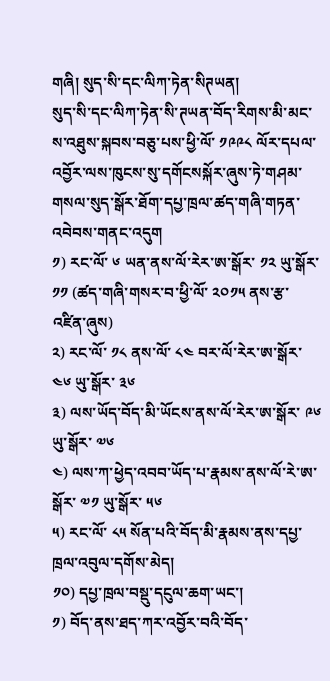གཞི། སུད་སི་དང་ལིཀ་ཏེན་སིཊཡན།
སུད་སི་དང་ལིཀ་ཏེན་སི་ཊཡན་བོད་རིགས་མི་མང་ས་འཐུས་སྐབས་བཅུ་པས་ཕྱི་ལོ་ ༡༩༩༨ ལོར་དཔལ་འབྱོར་ལས་ཁུངས་སུ་དགོངསསྐོར་ཞུས་ཏེ་གཤམ་གསལ་སུད་སྒོར་ཐོག་དཔྱ་ཁྲལ་ཚད་གཞི་གཏན་འབེབས་གནང་འདུག
༡) རང་ལོ་ ༦ ཡན་ནས་ལོ་རེར་ཨ་སྒོར་ ༡༢ ཡུ་སྒོར་ ༡༡ (ཚད་གཞི་གསར་བ་ཕྱི་ལོ་ ༢༠༡༥ ནས་རྩ་འཛིན་ཞུས)
༢) རང་ལོ་ ༡༨ ནས་ལོ་ ༨༤ བར་ལོ་རེར་ཨ་སྒོར་ ༤༦ ཡུ་སྒོར་ ༣༦
༣) ལས་ཡོད་བོད་མི་ཡོངས་ནས་ལོ་རེར་ཨ་སྒོར་ ༩༦ ཡུ་སྒོར་ ༧༦
༤) ལས་ཀ་ཕྱེད་འབབ་ཡོད་པ་རྣམས་ནས་ལོ་རེ་ཨ་སྒོར་ ༧༡ ཡུ་སྒོར་ ༥༦
༥) རང་ལོ་ ༨༥ སོན་པའི་བོད་མི་རྣམས་ནས་དཔྱ་ཁྲལ་འབུལ་དགོས་མེད།
༡༠) དཔྱ་ཁྲལ་བསྡུ་དངུལ་ཆག་ཡང་།
༡) བོད་ནས་ཐད་ཀར་འབྱོར་བའི་བོད་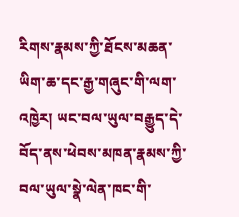རིགས་རྣམས་ཀྱི་ཐོངས་མཆན་ཡིག་ཆ་དང་རྒྱ་གཞུང་གི་ལག་འཁྱེར། ཡང་བལ་ཡུལ་བརྒྱུད་དེ་བོད་ནས་ཕེབས་མཁན་རྣམས་ཀྱི་བལ་ཡུལ་སྣེ་ལེན་ཁང་གི་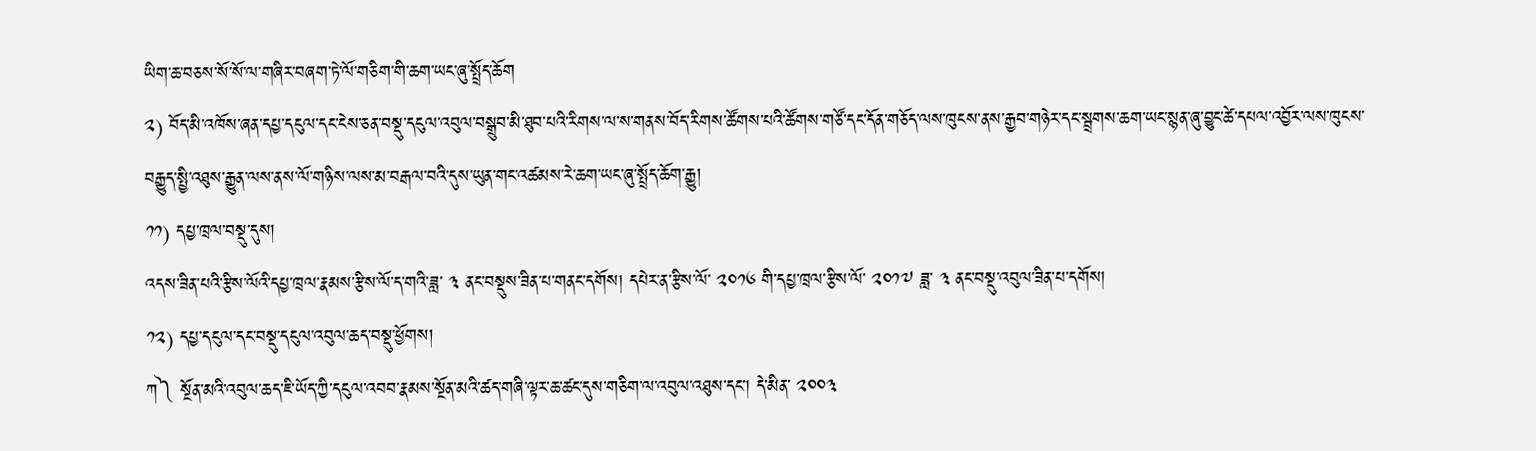ཡིག་ཆ་བཅས་སོ་སོ་ལ་གཞིར་བཞག་ཏེ་ལོ་གཅིག་གི་ཆག་ཡང་ཞུ་སྤྲོད་ཆོག
༢) བོད་མི་འཁོས་ཞན་དཔྱ་དངུལ་དང་ངེས་ཅན་བསྡུ་དངུལ་འབུལ་བསྒྲུབ་མི་ཐུབ་པའི་རིགས་ལ་ས་གནས་བོད་རིགས་ཚོགས་པའི་ཚོགས་གཙོ་དང་དོན་གཅོད་ལས་ཁུངས་ནས་རྒྱབ་གཉེར་དང་སྦྲགས་ཆག་ཡང་སྙན་ཞུ་བྱུང་ཚེ་དཔལ་འབྱོར་ལས་ཁུངས་བརྒྱུད་སྤྱི་འཐུས་རྒྱུན་ལས་ནས་ལོ་གཉིས་ལས་མ་བརྒལ་བའི་དུས་ཡུན་གང་འཚམས་རེ་ཆག་ཡང་ཞུ་སྤྲོད་ཆོག་རྒྱུ།
༡༡) དཔྱ་ཁྲལ་བསྡུ་དུས།
འདས་ཟིན་པའི་རྩིས་ལོའི་དཔྱ་ཁྲལ་རྣམས་རྩིས་ལོ་ད་གའི་ཟླ་ ༣ ནང་བསྡུས་ཟིན་པ་གནང་དགོས། དཔེར་ན་རྩིས་ལོ་ ༢༠༡༦ གི་དཔྱ་ཁྲལ་རྩིས་ལོ་ ༢༠༡༧ ཟླ་ ༣ ནང་བསྡུ་འབུལ་ཟིན་པ་དགོས།
༡༢) དཔྱ་དངུལ་དང་བསྡུ་དངུལ་འབུལ་ཆད་བསྡུ་ཕྱོགས།
ཀ༽ སྔོན་མའི་འབུལ་ཆད་ཇི་ཡོད་ཀྱི་དངུལ་འབབ་རྣམས་སྔོན་མའི་ཚད་གཞི་ལྟར་ཆ་ཚང་དུས་གཅིག་ལ་འབུལ་འཐུས་དང་། དེ་མིན་ ༢༠༠༣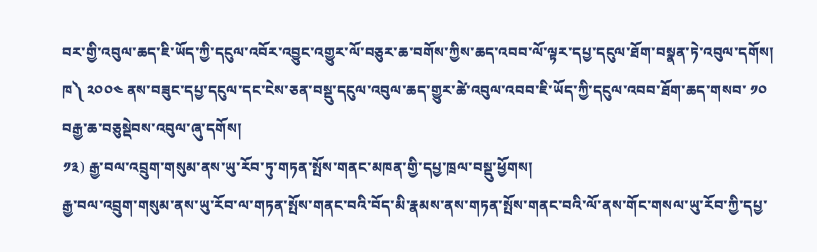བར་གྱི་འབུལ་ཆད་ཇི་ཡོད་ཀྱི་དངུལ་འབོར་འབྱུང་འགྱུར་ལོ་བཅུར་ཆ་བགོས་ཀྱིས་ཆད་འབབ་ལོ་ལྟར་དཔྱ་དངུལ་ཐོག་བསྣན་ཏེ་འབུལ་དགོས།
ཁ༽ ༢༠༠༤ ནས་བཟུང་དཔྱ་དངུལ་དང་ངེས་ཅན་བསྡུ་དངུལ་འབུལ་ཆད་གྱུར་ཚེ་འབུལ་འབབ་ཇི་ཡོད་ཀྱི་དངུལ་འབབ་ཐོག་ཆད་གསབ་ ༡༠ བརྒྱ་ཆ་བཅུསྡེབས་འབུལ་ཞུ་དགོས།
༡༣) རྒྱ་བལ་འབྲུག་གསུམ་ནས་ཡུ་རོབ་ཏུ་གཏན་སྤོས་གནང་མཁན་གྱི་དཔྱ་ཁྲལ་བསྡུ་ཕྱོགས།
རྒྱ་བལ་འབྲུག་གསུམ་ནས་ཡུ་རོབ་ལ་གཏན་སྤོས་གནང་བའི་བོད་མི་རྣམས་ནས་གཏན་སྤོས་གནང་བའི་ལོ་ནས་གོང་གསལ་ཡུ་རོབ་ཀྱི་དཔྱ་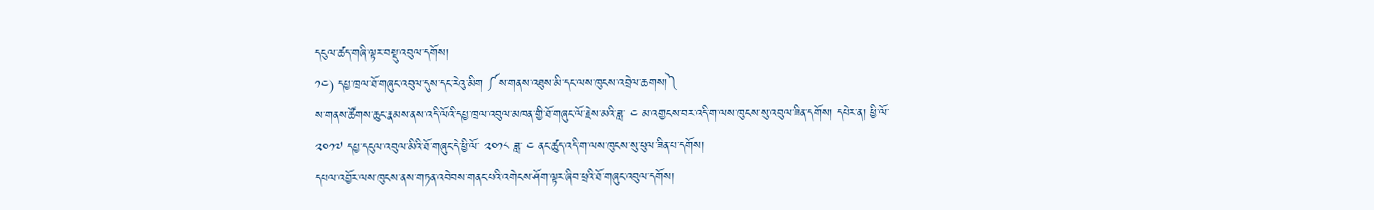དངུལ་ཚད་གཞི་ལྟར་བསྡུ་འབུལ་དགོས།
༡༤) དཔྱ་ཁྲལ་ཐོ་གཞུང་འབུལ་དུས་དང་རེའུ་མིག ༼ས་གནས་འཐུས་མི་དང་ལས་ཁུངས་འབྲེལ་ཆགས།༽
ས་གནས་ཚོགས་ཆུང་རྣམས་ནས་འདི་ལོའི་དཔྱ་ཁྲལ་འབུལ་མཁན་གྱི་ཐོ་གཞུང་ལོ་རྗེས་མའི་ཟླ་ ༤ མ་འགྱངས་བར་འདི་ག་ལས་ཁུངས་སུ་འབུལ་ཟིན་དགོས། དཔེར་ན། ཕྱི་ལོ་ ༢༠༡༧ དཔྱ་དངུལ་འབུལ་མིའི་ཐོ་གཞུང་དེ་ཕྱི་ལོ་ ༢༠༡༨ ཟླ་ ༤ ནང་ཚུད་འདི་ག་ལས་ཁུངས་སུ་ཕུལ་ཟིན་པ་དགོས།
དཔལ་འབྱོར་ལས་ཁུངས་ནས་གཏན་འབེབས་གནང་པའི་འགེངས་ཤོག་ལྟར་ཞིབ་ཕྲའི་ཐོ་གཞུང་འབུལ་དགོས།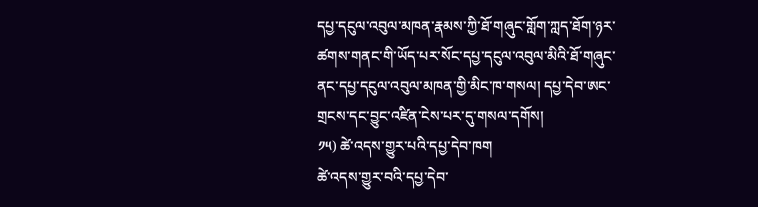དཔྱ་དངུལ་འབུལ་མཁན་རྣམས་ཀྱི་ཐོ་གཞུང་གློག་ཀླད་ཐོག་ཉར་ཚགས་གནང་གི་ཡོད་པར་སོང་དཔྱ་དངུལ་འབུལ་མིའི་ཐོ་གཞུང་ནང་དཔྱ་དངུལ་འབུལ་མཁན་གྱི་མིང་ཁ་གསལ། དཔྱ་དེབ་ཨང་གྲངས་དང་བྱུང་འཛིན་ངེས་པར་དུ་གསལ་དགོས།
༡༥) ཚེ་འདས་གྱུར་པའི་དཔྱ་དེབ་ཁག
ཚེ་འདས་གྱུར་བའི་དཔྱ་དེབ་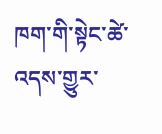ཁག་གི་སྟེང་ཚེ་འདས་གྱུར་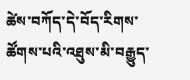ཚེས་བཀོད་དེ་བོད་རིགས་ཚོགས་པའི་འཐུས་མི་བརྒྱུད་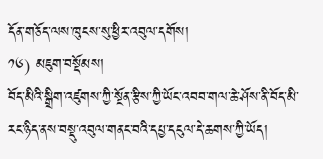དོན་གཅོད་ལས་ཁུངས་སུ་ཕྱིར་འབུལ་དགོས།
༡༦) མཇུག་བསྡོམས།
བོད་མིའི་སྒྲིག་འཛུགས་ཀྱི་སྔོན་རྩིས་ཀྱི་ཡོང་འབབ་གལ་ཆེ་ཤོས་ནི་བོད་མི་རང་ཉིད་ནས་བསྡུ་འབུལ་གནང་བའི་དཔྱ་དངུལ་དེ་ཆགས་ཀྱི་ཡོད།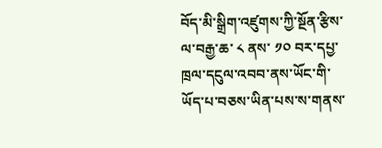བོད་མི་སྒྲིག་འཛུགས་ཀྱི་སྔོན་རྩིས་ལ་བརྒྱ་ཆ་ ༨ ནས་ ༡༠ བར་དཔྱ་ཁྲལ་དངུལ་འབབ་ནས་ཡོང་གི་ཡོད་པ་བཅས་ཡིན་པས་ས་གནས་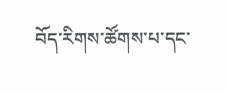བོད་རིགས་ཚོགས་པ་དང་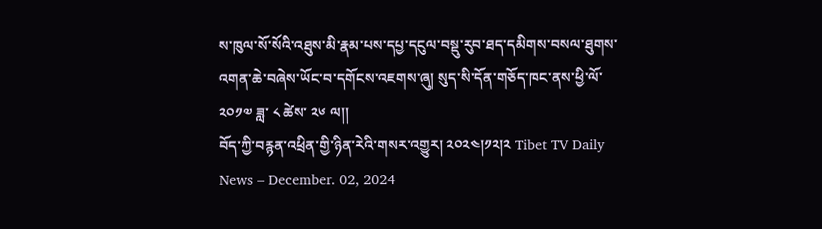ས་ཁུལ་སོ་སོའི་འཐུས་མི་རྣམ་པས་དཔྱ་དངུལ་བསྡུ་རུབ་ཐད་དམིགས་བསལ་ཐུགས་འགན་ཆེ་བཞེས་ཡོང་བ་དགོངས་འཇགས་ཞུ། སུད་སི་དོན་གཅོད་ཁང་ནས་ཕྱི་ལོ་ ༢༠༡༧ ཟླ་ ༨ ཚེས་ ༢༦ ལ།།
བོད་ཀྱི་བརྙན་འཕྲིན་གྱི་ཉིན་རེའི་གསར་འགྱུར། ༢༠༢༤།༡༢།༢ Tibet TV Daily News – December. 02, 2024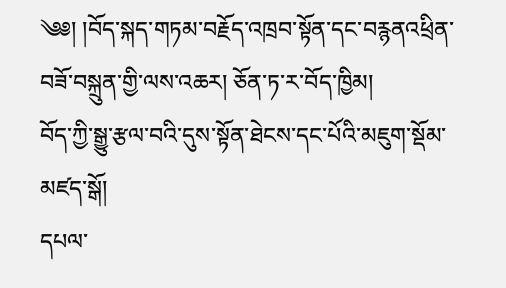༄༅། །བོད་སྐད་གཏམ་བརྗོད་འཁྲབ་སྟོན་དང་བརྙནའཕྲིན་བཟོ་བསྐྲུན་གྱི་ལས་འཆར། ཅོན་ཏ་ར་བོད་ཁྱིམ།
བོད་ཀྱི་སྒྱུ་རྩལ་བའི་དུས་སྟོན་ཐེངས་དང་པོའི་མཇུག་སྡོམ་མཛད་སྒོ།
དཔལ་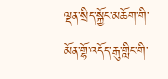ལྡན་སྲིད་སྐྱོང་མཆོག་གི་མོན་གྷོ་འདོད་རྒུ་གླིང་གི་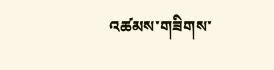འཚམས་གཟིགས་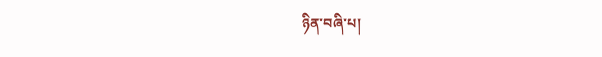ཉིན་བཞི་པ།